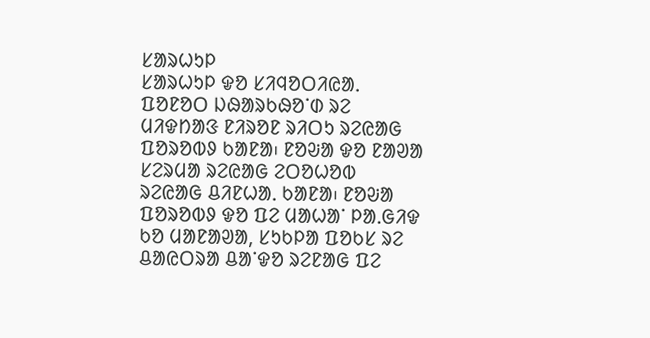ᱥᱟᱨᱦᱩᱞ
ᱥᱟᱨᱦᱩᱞ ᱫᱚ ᱥᱤᱧᱚᱛᱤᱭᱟᱹ ᱯᱚᱱᱚᱛ ᱡᱷᱟᱨᱠᱷᱚᱸᱰ ᱨᱮ ᱢᱤᱫᱴᱟᱝ ᱱᱤᱨᱚᱱ ᱨᱤᱛᱩ ᱨᱮᱭᱟᱜ ᱯᱚᱨᱚᱵᱽ ᱠᱟᱱᱟ᱾ ᱱᱚᱶᱟ ᱫᱚ ᱱᱟᱣᱟ ᱥᱮᱨᱢᱟ ᱨᱮᱭᱟᱜ ᱮᱛᱚᱦᱚᱵ ᱨᱮᱭᱟᱜ ᱪᱤᱱᱦᱟᱹ ᱠᱟᱱᱟ᱾ ᱱᱚᱶᱟ ᱯᱚᱨᱚᱵᱽ ᱫᱚ ᱯᱮ ᱢᱟᱦᱟᱸ ᱞᱟᱹᱜᱤᱫ ᱠᱚ ᱢᱟᱱᱟᱣᱟ, ᱥᱩᱠᱞᱟ ᱯᱚᱠᱥ ᱨᱮ ᱪᱟᱭᱛᱨᱟ ᱪᱟᱸᱫᱚ ᱨᱮᱱᱟᱜ ᱯᱮ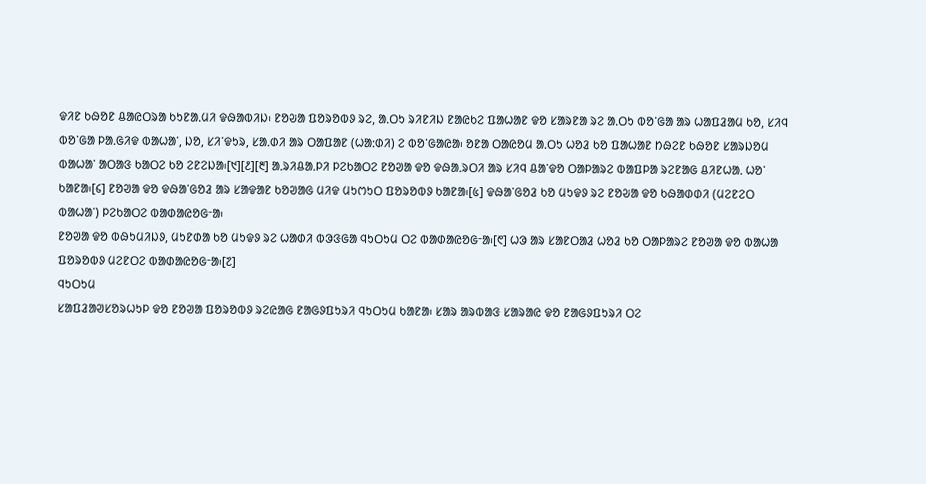ᱫᱤᱱ ᱠᱷᱚᱱ ᱪᱟᱭᱛᱨᱟ ᱠᱩᱱᱟᱹᱢᱤ ᱫᱷᱟᱵᱤᱡ᱾ ᱱᱚᱶᱟ ᱯᱚᱨᱚᱵᱽ ᱨᱮ, ᱟᱹᱛᱩ ᱨᱤᱱᱤᱡ ᱱᱟᱭᱠᱮ ᱯᱟᱦᱟᱱ ᱫᱚ ᱥᱟᱨᱱᱟ ᱨᱮ ᱟᱹᱛᱩ ᱵᱚᱸᱜᱟ ᱟᱨ ᱦᱟᱯᱲᱟᱢ ᱠᱚ, ᱥᱤᱧ ᱵᱚᱸᱜᱟ ᱞᱟᱹᱜᱤᱫ ᱵᱟᱦᱟᱸ, ᱡᱚ, ᱥᱤᱸᱫᱩᱨ, ᱥᱟᱹᱰᱤ ᱟᱨ ᱛᱟᱯᱟᱱ (ᱦᱟᱺᱰᱤ) ᱮ ᱵᱚᱸᱜᱟᱭᱟ᱾ ᱚᱱᱟ ᱛᱟᱭᱚᱢ ᱟᱹᱛᱩ ᱦᱚᱲ ᱠᱚ ᱯᱟᱦᱟᱱ ᱴᱷᱮᱱ ᱠᱷᱚᱱ ᱥᱟᱨᱡᱚᱢ ᱵᱟᱦᱟᱸ ᱟᱛᱟᱝ ᱠᱟᱛᱮ ᱠᱚ ᱮᱱᱮᱡᱟ᱾[᱑][᱒][᱓] ᱟᱹᱨᱤᱪᱟᱹᱞᱤ ᱞᱮᱠᱟᱛᱮ ᱱᱚᱣᱟ ᱫᱚ ᱫᱷᱟᱹᱨᱛᱤ ᱟᱨ ᱥᱤᱧ ᱪᱟᱸᱫᱚ ᱛᱟᱞᱟᱨᱮ ᱵᱟᱯᱞᱟ ᱨᱮᱱᱟᱜ ᱪᱤᱱᱦᱟᱹ ᱦᱚᱸ ᱠᱟᱱᱟ᱾[᱔] ᱱᱚᱣᱟ ᱫᱚ ᱫᱷᱟᱸᱜᱚᱲ ᱟᱨ ᱥᱟᱫᱟᱱ ᱠᱚᱣᱟᱜ ᱢᱤᱫ ᱢᱩᱬᱩᱛ ᱯᱚᱨᱚᱵᱽ ᱠᱟᱱᱟ᱾[᱕] ᱫᱷᱟᱸᱜᱚᱲ ᱠᱚ ᱢᱩᱫᱽ ᱨᱮ ᱱᱚᱶᱟ ᱫᱚ ᱠᱷᱟᱰᱰᱤ (ᱢᱮᱱᱮᱛ ᱵᱟᱦᱟᱸ) ᱞᱮᱠᱟᱛᱮ ᱵᱟᱰᱟᱭᱚᱜᱼᱟ᱾
ᱱᱚᱣᱟ ᱫᱚ ᱵᱷᱩᱢᱤᱡᱽ, ᱢᱩᱱᱰᱟ ᱠᱚ ᱢᱩᱫᱽ ᱨᱮ ᱦᱟᱰᱤ ᱵᱳᱝᱜᱟ ᱧᱩᱛᱩᱢ ᱛᱮ ᱵᱟᱰᱟᱭᱚᱜᱼᱟ᱾[᱖] ᱦᱳ ᱟᱨ ᱥᱟᱱᱛᱟᱲ ᱦᱚᱲ ᱠᱚ ᱛᱟᱞᱟᱨᱮ ᱱᱚᱣᱟ ᱫᱚ ᱵᱟᱦᱟ ᱯᱚᱨᱚᱵᱽ ᱢᱮᱱᱛᱮ ᱵᱟᱰᱟᱭᱚᱜᱼᱟ᱾[᱗]
ᱧᱩᱛᱩᱢ
ᱥᱟᱯᱲᱟᱣᱥᱚᱨᱦᱩᱞ ᱫᱚ ᱱᱚᱣᱟ ᱯᱚᱨᱚᱵᱽ ᱨᱮᱭᱟᱜ ᱱᱟᱜᱽᱯᱩᱨᱤ ᱧᱩᱛᱩᱢ ᱠᱟᱱᱟ᱾ ᱥᱟᱨ ᱟᱨᱵᱟᱝ ᱥᱟᱨᱟᱭ ᱫᱚ ᱱᱟᱜᱽᱯᱩᱨᱤ ᱛᱮ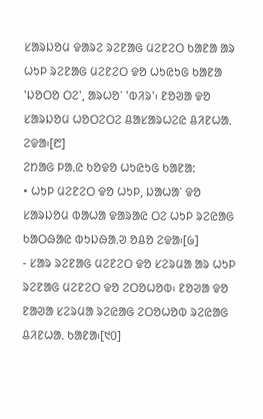ᱥᱟᱨᱡᱚᱢ ᱫᱟᱨᱮ ᱨᱮᱱᱟᱜ ᱢᱮᱱᱮᱛ ᱠᱟᱱᱟ ᱟᱨ ᱦᱩᱞ ᱨᱮᱱᱟᱜ ᱢᱮᱱᱮᱛ ᱫᱚ ᱦᱩᱭᱩᱜ ᱠᱟᱱᱟ 'ᱡᱚᱛᱚ ᱛᱮ', ᱟᱨᱦᱚᱸ 'ᱵᱤᱨ'᱾ ᱱᱚᱣᱟ ᱫᱚ ᱥᱟᱨᱡᱚᱢ ᱦᱚᱛᱮᱛᱮ ᱪᱟᱥᱟᱨᱦᱮᱭ ᱪᱤᱱᱦᱟᱹ ᱮᱫᱟ᱾[᱘]
ᱮᱴᱟᱜ ᱞᱟᱹᱭ ᱠᱚᱫᱚ ᱦᱩᱭᱩᱜ ᱠᱟᱱᱟ:
• ᱦᱩᱞ ᱢᱮᱱᱮᱛ ᱫᱚ ᱦᱩᱞ, ᱡᱟᱦᱟᱸ ᱫᱚ ᱥᱟᱨᱡᱚᱢ ᱵᱟᱦᱟ ᱫᱟᱨᱟᱭ ᱛᱮ ᱦᱩᱞ ᱨᱮᱭᱟᱜ ᱠᱟᱛᱷᱟᱭ ᱵᱩᱡᱷᱟᱹᱣ ᱚᱪᱚ ᱮᱫᱟ᱾[᱙]
- ᱥᱟᱨ ᱨᱮᱱᱟᱜ ᱢᱮᱱᱮᱛ ᱫᱚ ᱥᱮᱨᱢᱟ ᱟᱨ ᱦᱩᱞ ᱨᱮᱱᱟᱜ ᱢᱮᱱᱮᱛ ᱫᱚ ᱮᱛᱚᱦᱚᱵ᱾ ᱱᱚᱣᱟ ᱫᱚ ᱱᱟᱣᱟ ᱥᱮᱨᱢᱟ ᱨᱮᱭᱟᱜ ᱮᱛᱚᱦᱚᱵ ᱨᱮᱭᱟᱜ ᱪᱤᱱᱦᱟᱹ ᱠᱟᱱᱟ᱾[᱑᱐]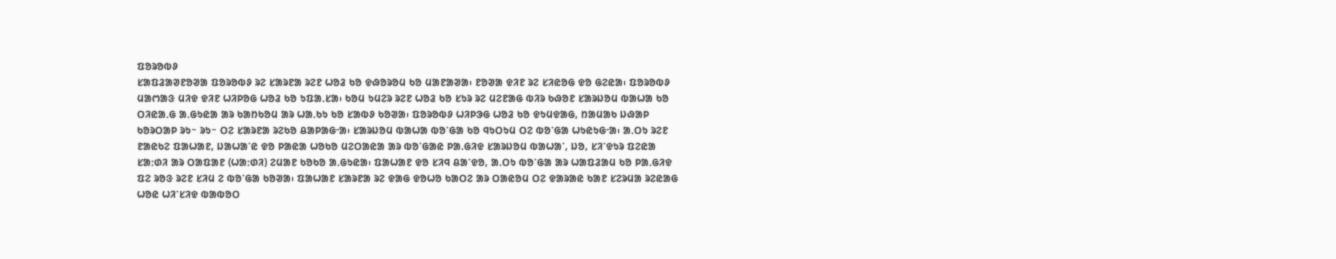ᱯᱚᱨᱚᱵᱽ
ᱥᱟᱯᱲᱟᱣᱱᱚᱣᱟ ᱯᱚᱨᱚᱵᱽ ᱨᱮ ᱥᱟᱨᱱᱟ ᱨᱮᱱ ᱦᱚᱲ ᱠᱚ ᱫᱷᱚᱨᱚᱢ ᱠᱚ ᱢᱟᱱᱟᱣᱟ᱾ ᱱᱚᱣᱟ ᱫᱤᱱ ᱨᱮ ᱥᱤᱭᱚᱜ ᱫᱚ ᱜᱮᱭᱟ᱾ ᱯᱚᱨᱚᱵᱽ ᱢᱟᱬᱟᱝ ᱢᱤᱫ ᱫᱤᱱ ᱦᱤᱞᱚᱜ ᱦᱚᱲ ᱠᱚ ᱩᱯᱟᱹᱥᱟ᱾ ᱠᱚᱢ ᱩᱢᱮᱨ ᱨᱮᱱ ᱦᱚᱲ ᱠᱚ ᱥᱩᱨ ᱨᱮ ᱢᱮᱱᱟᱜ ᱵᱤᱨ ᱠᱷᱚᱱ ᱥᱟᱨᱡᱚᱢ ᱵᱟᱦᱟ ᱠᱚ ᱛᱤᱭᱟᱹᱜ ᱟᱹᱜᱩᱭᱟ ᱟᱨ ᱠᱟᱴᱠᱚᱢ ᱟᱨ ᱦᱟᱹᱠᱩ ᱠᱚ ᱥᱟᱵᱽ ᱠᱚᱣᱟ᱾ ᱯᱚᱨᱚᱵᱽ ᱦᱤᱞᱳᱜ ᱦᱚᱲ ᱠᱚ ᱫᱩᱢᱫᱟᱜ, ᱴᱟᱢᱟᱠ ᱡᱷᱟᱞ ᱠᱚᱨᱛᱟᱞ ᱨᱩᱻ ᱨᱩᱻ ᱛᱮ ᱥᱟᱨᱱᱟ ᱨᱮᱠᱚ ᱪᱟᱞᱟᱜᱼᱟ᱾ ᱥᱟᱨᱡᱚᱢ ᱵᱟᱦᱟ ᱵᱚᱸᱜᱟ ᱠᱚ ᱧᱩᱛᱩᱢ ᱛᱮ ᱵᱚᱸᱜᱟ ᱦᱩᱭᱩᱜᱼᱟ᱾ ᱟᱹᱛᱩ ᱨᱮᱱ ᱱᱟᱭᱠᱮ ᱯᱟᱦᱟᱱ, ᱡᱟᱦᱟᱸᱭ ᱫᱚ ᱞᱟᱭᱟ ᱦᱚᱠᱚ ᱢᱮᱛᱟᱭᱟ ᱟᱨ ᱵᱚᱸᱜᱟᱭ ᱞᱟᱹᱜᱤᱫ ᱥᱟᱨᱡᱚᱢ ᱵᱟᱦᱟᱸ, ᱡᱚ, ᱥᱤᱸᱫᱩᱨ ᱯᱮᱭᱟ ᱥᱟᱺᱰᱤ ᱟᱨ ᱛᱟᱯᱟᱱ (ᱦᱟᱺᱰᱤ) ᱮᱢᱟᱱ ᱠᱚᱠᱚ ᱟᱹᱜᱩᱭᱟ᱾ ᱯᱟᱦᱟᱱ ᱫᱚ ᱥᱤᱧ ᱪᱟᱸᱫᱚ, ᱟᱹᱛᱩ ᱵᱚᱸᱜᱟ ᱟᱨ ᱦᱟᱯᱲᱟᱢ ᱠᱚ ᱞᱟᱹᱜᱤᱫ ᱯᱮ ᱨᱚᱝ ᱨᱮᱱ ᱥᱤᱢ ᱮ ᱵᱚᱸᱜᱟ ᱠᱚᱣᱟ᱾ ᱯᱟᱦᱟᱱ ᱥᱟᱨᱱᱟ ᱨᱮ ᱫᱟᱜ ᱫᱚᱦᱚ ᱠᱟᱛᱮ ᱟᱨ ᱛᱟᱭᱚᱢ ᱛᱮ ᱫᱟᱨᱟᱭ ᱠᱟᱱ ᱥᱮᱨᱢᱟ ᱨᱮᱭᱟᱜ ᱦᱚᱭ ᱦᱤᱸᱥᱤᱫ ᱵᱟᱵᱚᱛ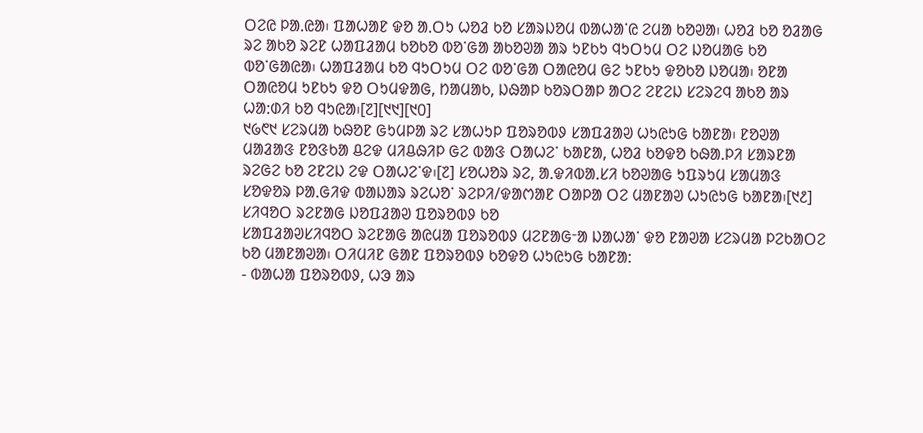ᱛᱮᱭ ᱞᱟᱹᱭᱟ᱾ ᱯᱟᱦᱟᱱ ᱫᱚ ᱟᱹᱛᱩ ᱦᱚᱲ ᱠᱚ ᱥᱟᱨᱡᱚᱢ ᱵᱟᱦᱟᱸᱭ ᱮᱢᱟ ᱠᱚᱣᱟ᱾ ᱦᱚᱲ ᱠᱚ ᱚᱲᱟᱜ ᱨᱮ ᱟᱠᱚ ᱨᱮᱱ ᱦᱟᱯᱲᱟᱢ ᱠᱚᱠᱚ ᱵᱚᱸᱜᱟ ᱟᱠᱚᱣᱟ ᱟᱨ ᱩᱱᱠᱩ ᱧᱩᱛᱩᱢ ᱛᱮ ᱡᱚᱢᱟᱜ ᱠᱚ ᱵᱚᱸᱜᱟᱭᱟ᱾ ᱦᱟᱯᱲᱟᱢ ᱠᱚ ᱧᱩᱛᱩᱢ ᱛᱮ ᱵᱚᱸᱜᱟ ᱛᱟᱭᱚᱢ ᱜᱮ ᱩᱱᱠᱩ ᱫᱚᱠᱚ ᱡᱚᱢᱟ᱾ ᱚᱱᱟ ᱛᱟᱭᱚᱢ ᱩᱱᱠᱩ ᱫᱚ ᱛᱩᱢᱫᱟᱜ, ᱴᱟᱢᱟᱠ, ᱡᱷᱟᱞ ᱠᱚᱨᱛᱟᱞ ᱟᱛᱮ ᱮᱱᱮᱡ ᱥᱮᱨᱮᱧ ᱟᱠᱚ ᱟᱨ ᱦᱟᱺᱰᱤ ᱠᱚ ᱧᱩᱭᱟ᱾[᱗][᱑᱑][᱑᱐]
᱑᱙᱖᱑ ᱥᱮᱨᱢᱟ ᱠᱷᱚᱱ ᱜᱩᱢᱞᱟ ᱨᱮ ᱥᱟᱦᱩᱞ ᱯᱚᱨᱚᱵᱽ ᱥᱟᱯᱲᱟᱣ ᱦᱩᱭᱩᱜ ᱠᱟᱱᱟ᱾ ᱱᱚᱣᱟ ᱢᱟᱲᱟᱝ ᱱᱚᱝᱠᱟ ᱪᱮᱫ ᱢᱤᱪᱷᱤᱞ ᱜᱮ ᱵᱟᱝ ᱛᱟᱦᱮᱸ ᱠᱟᱱᱟ, ᱦᱚᱲ ᱠᱚᱫᱚ ᱠᱷᱟᱹᱞᱤ ᱥᱟᱨᱱᱟ ᱨᱮᱜᱮ ᱠᱚ ᱮᱱᱮᱡ ᱮᱫ ᱛᱟᱦᱮᱸᱫ᱾[᱗] ᱥᱚᱦᱚᱨ ᱨᱮ, ᱟᱹᱫᱤᱵᱟᱹᱥᱤ ᱠᱚᱣᱟᱜ ᱩᱯᱨᱩᱢ ᱥᱟᱢᱟᱝ ᱥᱚᱫᱚᱨ ᱞᱟᱹᱜᱤᱫ ᱵᱟᱡᱟᱨ ᱨᱮᱦᱚᱸ ᱨᱮᱞᱤ/ᱫᱟᱬᱟᱱ ᱛᱟᱞᱟ ᱛᱮ ᱢᱟᱱᱟᱣ ᱦᱩᱭᱩᱜ ᱠᱟᱱᱟ᱾[᱑᱒]
ᱥᱤᱧᱚᱛ ᱨᱮᱱᱟᱜ ᱡᱚᱯᱲᱟᱣ ᱯᱚᱨᱚᱵᱽ ᱠᱚ
ᱥᱟᱯᱲᱟᱣᱥᱤᱧᱚᱛ ᱨᱮᱱᱟᱜ ᱟᱭᱢᱟ ᱯᱚᱨᱚᱵᱽ ᱢᱮᱱᱟᱜᱼᱟ ᱡᱟᱦᱟᱸ ᱫᱚ ᱱᱟᱣᱟ ᱥᱮᱨᱢᱟ ᱞᱮᱠᱟᱛᱮ ᱠᱚ ᱢᱟᱱᱟᱣᱟ᱾ ᱛᱤᱢᱤᱱ ᱜᱟᱱ ᱯᱚᱨᱚᱵᱽ ᱠᱚᱫᱚ ᱦᱩᱭᱩᱜ ᱠᱟᱱᱟ:
- ᱵᱟᱦᱟ ᱯᱚᱨᱚᱵᱽ, ᱦᱳ ᱟᱨ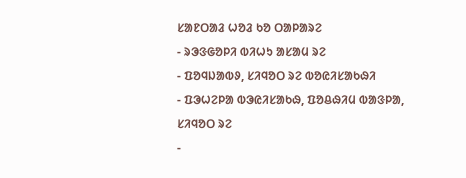ᱥᱟᱱᱛᱟᱲ ᱦᱚᱲ ᱠᱚ ᱛᱟᱞᱟᱨᱮ
- ᱨᱳᱝᱜᱚᱞᱤ ᱵᱤᱦᱩ ᱟᱥᱟᱢ ᱨᱮ
- ᱯᱚᱧᱡᱟᱵᱽ, ᱥᱤᱧᱚᱛ ᱨᱮ ᱵᱚᱭᱤᱥᱟᱠᱷᱤ
- ᱯᱳᱦᱮᱞᱟ ᱵᱳᱭᱤᱥᱟᱠᱷ, ᱯᱚᱪᱷᱤᱢ ᱵᱟᱝᱞᱟ, ᱥᱤᱧᱚᱛ ᱨᱮ
-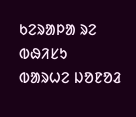ᱠᱮᱨᱟᱞᱟ ᱨᱮ ᱵᱷᱤᱥᱩ
ᱵᱟᱨᱦᱮ ᱡᱚᱱᱚᱲ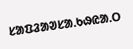ᱥᱟᱯᱲᱟᱣᱥᱟᱹᱠᱷᱭᱟᱹᱛ